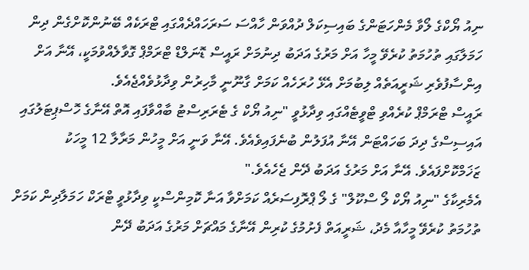ނިއު ޔޯކްގެ ލޯވާ މެންހަޓަންގެ ބައިސިކަލް ދުއްވަން ހާއްސަ ސަރަހައްދެއްގައި ޓްރަކެއް ބޭނުންކޮށްގެން ދިން ހަމަލާގައި ތުހުމަތު ކުރެވޭ މީހާ އަށް މަރުގެ އަދަބު ދިނުމަށް ރައީސް ޑޮނަލްޑް ޓްރަމްޕް ގޮވާލެއްވުމަކީ، އޭނާ އަށް އިންސާފުވެރި ޝަރީއަތެއް ލިބުމަށް އެޅޭ ހުރަހެއް ކަމަށް ގާނޫނީ މާހިރުން ވިދާޅުވެއްޖެއެވެ.
ރައީސް ޓްރަމްޕް ކުރެއްވި ޓްވީޓެއްގައި ވިދާޅުވީ "ނިއު ޔޯކް ގެ ޓެރަރިސްޓު ބާއްވާފައި އޮތް އޭނާގެ ހޮސްޕިޓަލުގައި އައިސިސްގެ ދިދަ ބަހައްޓަން އޭނާ އުފަލުން ބުނެފައިވެއެވެ. އޭނާ ވަނީ އަށް މީހުން މަރާލާ 12 މީހަކު ޒަޚަމްކޮށްފައެވެ. އޭނާ އަށް މަރުގެ އަދަބު ދޭން ޖެހެއެވެ."
އެމެރިކާގެ "ނިއު ޔޯކް ލޯ ސްކޫލް" ގެ ލޯ ޕްރޮފިސަރެއް ކަމަށްވާ އަނާ ކޮމިންސްކީ ވިދާޅުވީ ޓްރަކް ހަމަލާދިން ކަމަށް ތުހުމަތު ކުރެވޭ މީހާއާ މެދު، ޝަރީއަތް ފެށުމުގެ ކުރިން އޭނާގެ މައްޗަށް މަރުގެ އަދަބު ދޭން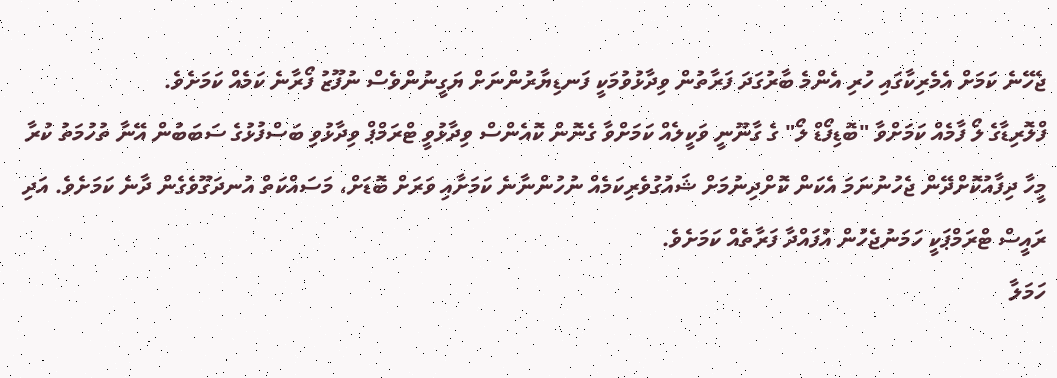ޖެހޭނެ ކަމަށް އެމެރިކާގައި ހުރި އެންމެ ބާރުގަދަ ފަރާތުން ވިދާޅުވުމަކީ ފަނޑިޔާރުންނަށް ޔަގީނުންވެސް ނުފޫޒު ފޯރާނެ ކަމެއް ކަމަށެވެ.
ފްލޮރިޑާގެ ލޯ ފާމެއް ކަމަށްވާ "ބޮޑިފޯޑް ލޯ" ގެ ގާނޫނީ ވަކީލެއް ކަމަށްވާ ގެނޮން ކޮއެންސް ވިދާޅުވީ ޓްރަމްޕް ވިދާޅުވި ބަސްފުޅުގެ ސަބަބުން އޭނާ ތުހުމަތު ކުރާ މީހާ ދިފާއުކޮށްދޭން ޖެހުނުނަމަ އެކަން ކޮށްދިނުމަށް ޝައުގުވެރިކަމެއް ނުހުންނާނެ ކަމަށާއި ވަރަށް ބޮޑަށް، މަސައްކަތް އުނދަގޫވެގެން ދާނެ ކަމަށެވެ. އަދި ރައީސް ޓްރަމްޕަކީ ހަމަނުޖެހުން އުފައްދާ ފަރާތެއް ކަމަށެވެ.
ހަމަލާ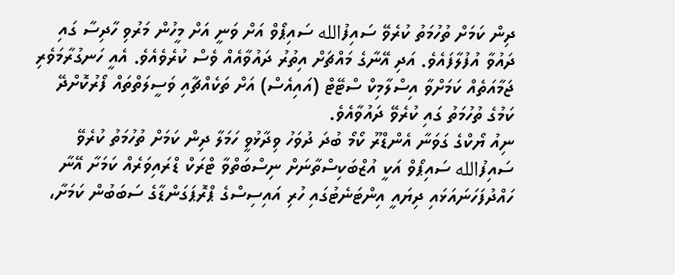ދިން ކަމަށް ތުހުމަތު ކުރެވޭ ސައިފުالله ސައިޕޯވް އަށް ވަނީ އަށް މީހުން މަރުވި ހާދިސާ ގައި ދައުވާ އުފުލާފައެވެ. އަދި އޭނާގެ މައްޗަށް އިތުރު ދައުވާއެއް ވެސް ކުރެވެއެވެ. އެއީ ހަނގުރާމަވެރި ޖަމާއަތެއް ކަމަށްވާ އިސްލާމިކް ސްޓޭޓް (އައިއެސް) އަށް ތަކެއްޗާއި ވަސީލަތްތައް ފޯރުކޮށްދޭ ކަމުގެ ތުހުމަތު ގައި ކުރެވޭ ދައުވާއެވެ.
ނިއު ޔޯކްގެ ގަވަނާ އެންޑްރޫ ކޯމޯ ބުދަ ދުވަހު ވިދާޅުވީ ހަމަލާ ދިން ކަމަށް ތުހުމަތު ކުރެވޭ ސައިފުالله ސައިޕޯވް އަކީ އުޒްބަކިސްތާނަށް ނިސްބަތްވާ ޓްރަކް ޑްރައިވަރެއް ކަމަށާ އޭނާ ހައްދުފަހަނައަޅައި ދިޔައީ އިންޓަނެޓުގައި ހުރި އައިސިސްގެ ޕްރޮޕަގަންޑާގެ ސަބަބުން ކަމަށާ،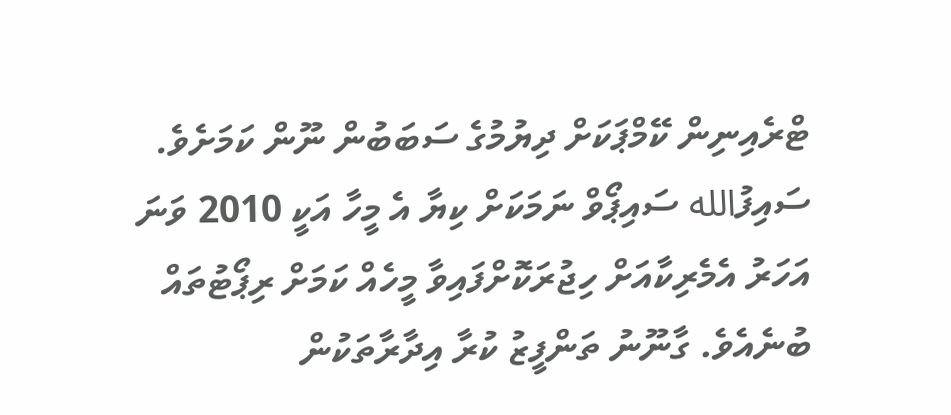ޓްރެއިނިން ކޭމްޕަކަށް ދިޔުމުގެ ސަބަބުން ނޫން ކަމަށެވެ.
ސައިފުالله ސައިޕޯވް ނަމަކަށް ކިޔާ އެ މީހާ އަކީ 2010 ވަނަ އަހަރު އެމެރިކާއަށް ހިޖުރަކޮށްފައިވާ މީހެއް ކަމަށް ރިޕޯޓުތައް ބުނެއެވެ. ގާނޫނު ތަންފީޒު ކުރާ އިދާރާތަކުން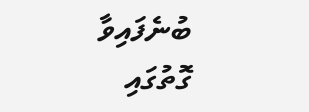ބުނެފައިވާ ގޮތުގައި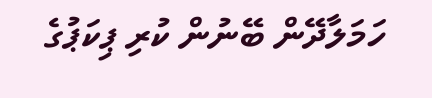ހަމަލާދޭން ބޭނުން ކުރި ޕިކަޕުގެ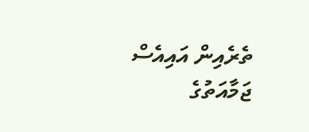ތެރެއިން އައިއެސް ޖަމާއަތުގެ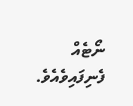ނޯޓެއް ފެނިފައިވެއެވެ.